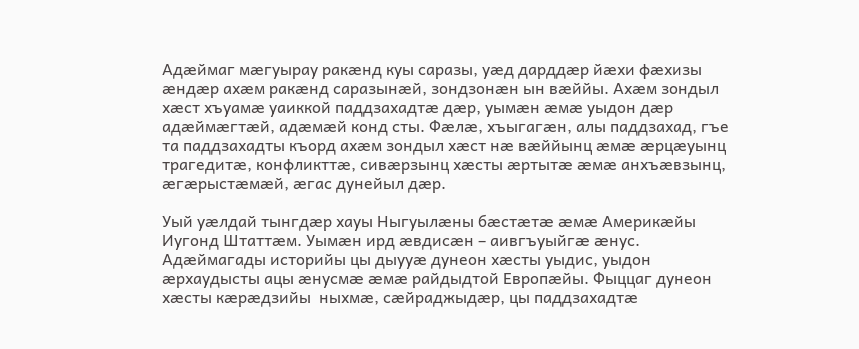Адæймаг мæгуырау ракæнд куы саразы, уæд дарддæр йæхи фæхизы æндæр ахæм ракæнд саразынæй, зондзонæн ын вæййы. Ахæм зондыл хæст хъуамæ уаиккой паддзахадтæ дæр, уымæн æмæ уыдон дæр адæймæгтæй, адæмæй конд сты. Фæлæ, хъыгагæн, алы паддзахад, гъе та паддзахадты къорд ахæм зондыл хæст нæ вæййынц æмæ æрцæуынц трагедитæ, конфликттæ, сивæрзынц хæсты æртытæ æмæ анхъæвзынц, æгæрыстæмæй, æгас дунейыл дæр.

Уый уæлдай тынгдæр хауы Ныгуылæны бæстæтæ æмæ Америкæйы Иугонд Штаттæм. Уымæн ирд æвдисæн – аивгъуыйгæ æнус. Адæймагады историйы цы дыууæ дунеон хæсты уыдис, уыдон æрхаудысты ацы æнусмæ æмæ райдыдтой Европæйы. Фыццаг дунеон хæсты кæрæдзийы  ныхмæ, сæйраджыдæр, цы паддзахадтæ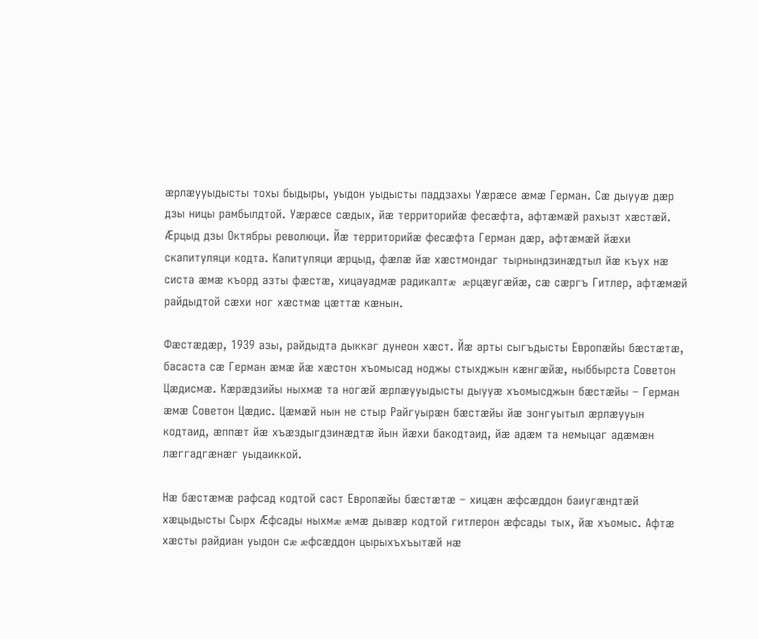æрлæууыдысты тохы быдыры, уыдон уыдысты паддзахы Уæрæсе æмæ Герман. Сæ дыууæ дæр дзы ницы рамбылдтой. Уæрæсе сæдых, йæ территорийæ фесæфта, афтæмæй рахызт хæстæй. Æрцыд дзы Октябры революци. Йæ территорийæ фесæфта Герман дæр, афтæмæй йæхи скапитуляци кодта. Капитуляци æрцыд, фæлæ йæ хæстмондаг тырнындзинæдтыл йæ къух нæ систа æмæ къорд азты фæстæ, хицауадмæ радикалтæ  æрцæугæйæ, сæ сæргъ Гитлер, афтæмæй райдыдтой сæхи ног хæстмæ цæттæ кæнын.

Фæстæдæр, 1939 азы, райдыдта дыккаг дунеон хæст. Йæ арты сыгъдысты Европæйы бæстæтæ, басаста сæ Герман æмæ йæ хæстон хъомысад ноджы стыхджын кæнгæйæ, ныббырста Советон Цæдисмæ. Кæрæдзийы ныхмæ та ногæй æрлæууыдысты дыууæ хъомысджын бæстæйы – Герман æмæ Советон Цæдис. Цæмæй нын не стыр Райгуырæн бæстæйы йæ зонгуытыл æрлæууын кодтаид, æппæт йæ хъæздыгдзинæдтæ йын йæхи бакодтаид, йæ адæм та немыцаг адæмæн лæггадгæнæг уыдаиккой.

Нæ бæстæмæ рафсад кодтой саст Европæйы бæстæтæ – хицæн æфсæддон баиугæндтæй хæцыдысты Сырх Æфсады ныхмæ æмæ дывæр кодтой гитлерон æфсады тых, йæ хъомыс. Афтæ хæсты райдиан уыдон сæ æфсæддон цырыхъхъытæй нæ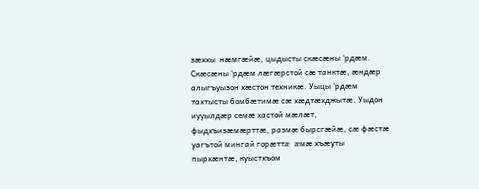зæххы  нæмгæйæ, цыдысты скæсæны ‘рдæм. Скæсæны ‘рдæм лæгæрстой сæ танктæ, æндæр алыгъуызон хæстон техникæ. Уыцы ‘рдæм тахтысты бомбæтимæ сæ хæдтæхджытæ. Уыдон иууылдæр семæ хастой мæлæт, фыдхъизæмæрттæ, размæ бырсгæйæ, сæ фæстæ уагътой мингай горæттæ æмæ хъæуты пырхæнтæ, куыстхъом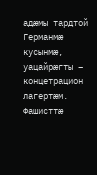адæмы тардтой Германмæ кусынмæ, уацайрæгты – концетрацион лагертæм. Фашисттæ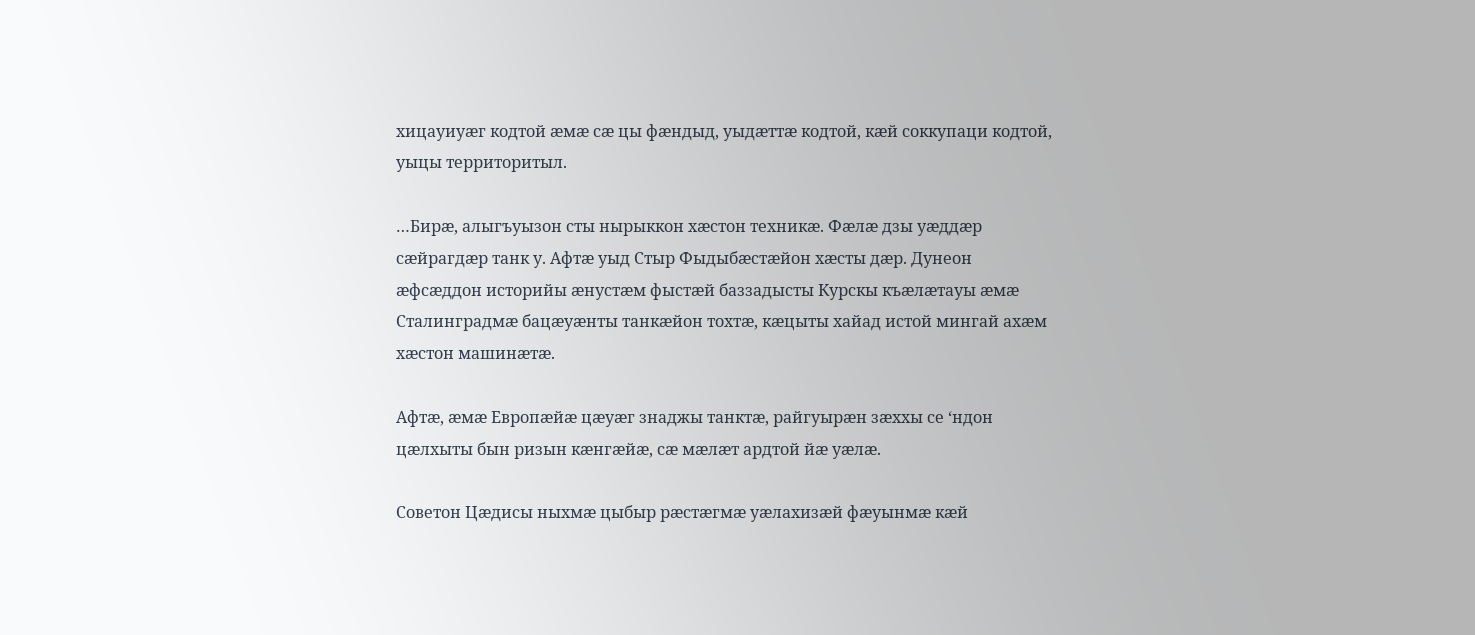хицауиуæг кодтой æмæ сæ цы фæндыд, уыдæттæ кодтой, кæй соккупаци кодтой, уыцы территоритыл.

…Бирæ, алыгъуызон сты нырыккон хæстон техникæ. Фæлæ дзы уæддæр сæйрагдæр танк у. Афтæ уыд Стыр Фыдыбæстæйон хæсты дæр. Дунеон æфсæддон историйы æнустæм фыстæй баззадысты Курскы къæлæтауы æмæ Сталинградмæ бацæуæнты танкæйон тохтæ, кæцыты хайад истой мингай ахæм хæстон машинæтæ.

Афтæ, æмæ Европæйæ цæуæг знаджы танктæ, райгуырæн зæххы се ‘ндон цæлхыты бын ризын кæнгæйæ, сæ мæлæт ардтой йæ уæлæ.

Советон Цæдисы ныхмæ цыбыр рæстæгмæ уæлахизæй фæуынмæ кæй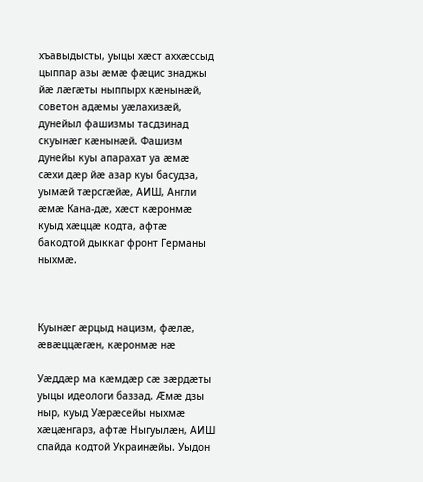хъавыдысты, уыцы хæст аххæссыд цыппар азы æмæ фæцис знаджы йæ лæгæты ныппырх кæнынæй, советон адæмы уæлахизæй, дунейыл фашизмы тасдзинад скуынæг кæнынæй. Фашизм дунейы куы апарахат уа æмæ сæхи дæр йæ азар куы басудза, уымæй тæрсгæйæ, АИШ, Англи æмæ Кана-дæ, хæст кæронмæ куыд хæццæ кодта, афтæ бакодтой дыккаг фронт Германы ныхмæ.



Куынæг æрцыд нацизм, фæлæ, æвæццæгæн, кæронмæ нæ

Уæддæр ма кæмдæр сæ зæрдæты уыцы идеологи баззад. Æмæ дзы ныр, куыд Уæрæсейы ныхмæ хæцæнгарз, афтæ Ныгуылæн, АИШ спайда кодтой Украинæйы. Уыдон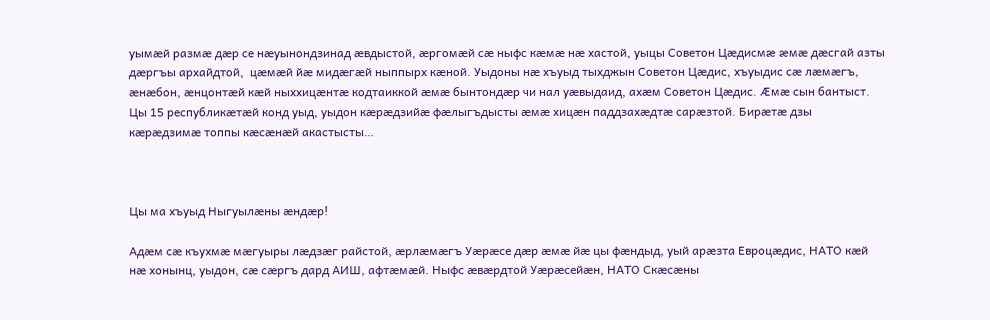уымæй размæ дæр се нæуынондзинад æвдыстой, æргомæй сæ ныфс кæмæ нæ хастой, уыцы Советон Цæдисмæ æмæ дæсгай азты дæргъы архайдтой,  цæмæй йæ мидæгæй ныппырх кæной. Уыдоны нæ хъуыд тыхджын Советон Цæдис, хъуыдис сæ лæмæгъ, æнæбон, æнцонтæй кæй ныххицæнтæ кодтаиккой æмæ бынтондæр чи нал уæвыдаид, ахæм Советон Цæдис. Æмæ сын бантыст. Цы 15 республикæтæй конд уыд, уыдон кæрæдзийæ фæлыгъдысты æмæ хицæн паддзахæдтæ сарæзтой. Бирæтæ дзы кæрæдзимæ топпы кæсæнæй акастысты…



Цы ма хъуыд Ныгуылæны æндæр!

Адæм сæ къухмæ мæгуыры лæдзæг райстой, æрлæмæгъ Уæрæсе дæр æмæ йæ цы фæндыд, уый арæзта Евроцæдис, НАТО кæй нæ хонынц, уыдон, сæ сæргъ дард АИШ, афтæмæй. Ныфс æвæрдтой Уæрæсейæн, НАТО Скæсæны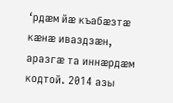‘рдæм йæ къабæзтæ кæнæ иваздзæн, аразгæ та иннæрдæм кодтой. 2014 азы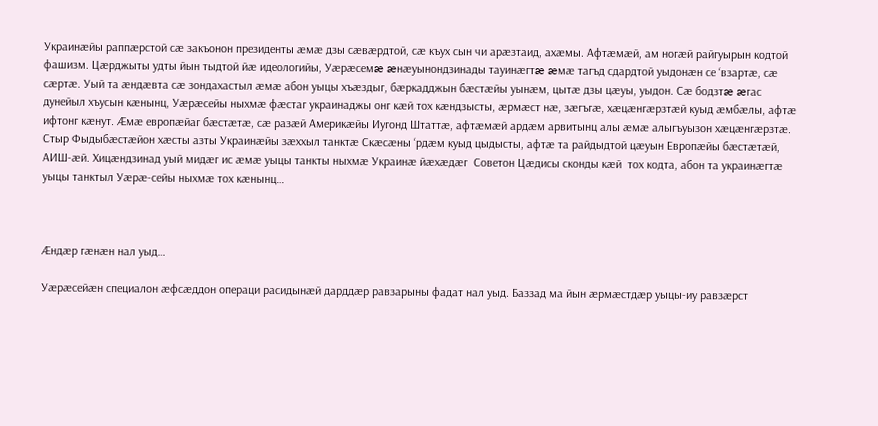Украинæйы раппæрстой сæ закъонон президенты æмæ дзы сæвæрдтой, сæ къух сын чи арæзтаид, ахæмы. Афтæмæй, ам ногæй райгуырын кодтой фашизм. Цæрджыты удты йын тыдтой йæ идеологийы, Уæрæсемæ æнæуынондзинады тауинæгтæ æмæ тагъд сдардтой уыдонæн се ‘взартæ, сæ сæртæ. Уый та æндæвта сæ зондахастыл æмæ абон уыцы хъæздыг, бæркадджын бæстæйы уынæм, цытæ дзы цæуы, уыдон. Сæ бодзтæ æгас дунейыл хъусын кæнынц, Уæрæсейы ныхмæ фæстаг украинаджы онг кæй тох кæндзысты, æрмæст нæ, зæгъгæ, хæцæнгæрзтæй куыд æмбæлы, афтæ ифтонг кæнут. Æмæ европæйаг бæстæтæ, сæ разæй Америкæйы Иугонд Штаттæ, афтæмæй ардæм арвитынц алы æмæ алыгъуызон хæцæнгæрзтæ. Стыр Фыдыбæстæйон хæсты азты Украинæйы зæххыл танктæ Скæсæны ‘рдæм куыд цыдысты, афтæ та райдыдтой цæуын Европæйы бæстæтæй, АИШ-æй. Хицæндзинад уый мидæг ис æмæ уыцы танкты ныхмæ Украинæ йæхæдæг  Советон Цæдисы сконды кæй  тох кодта, абон та украинæгтæ уыцы танктыл Уæрæ-сейы ныхмæ тох кæнынц…



Æндæр гæнæн нал уыд…

Уæрæсейæн специалон æфсæддон операци расидынæй дарддæр равзарыны фадат нал уыд. Баззад ма йын æрмæстдæр уыцы-иу равзæрст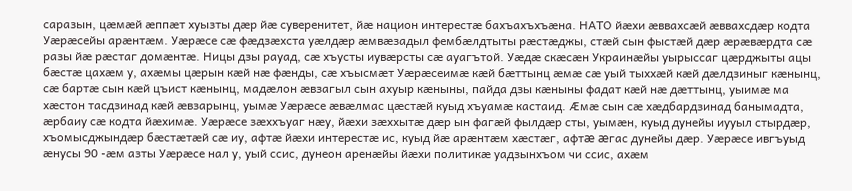саразын, цæмæй æппæт хуызты дæр йæ суверенитет, йæ национ интерестæ бахъахъхъæна. НАТО йæхи æввахсæй æввахсдæр кодта Уæрæсейы арæнтæм. Уæрæсе сæ фæдзæхста уæлдæр æмвæзадыл фембæлдтыты рæстæджы, стæй сын фыстæй дæр æрæвæрдта сæ разы йæ рæстаг домæнтæ. Ницы дзы рауад, сæ хъусты иувæрсты сæ ауагътой. Уæдæ скæсæн Украинæйы уырыссаг цæрджыты ацы бæстæ цахæм у, ахæмы цæрын кæй нæ фæнды, сæ хъысмæт Уæрæсеимæ кæй бæттынц æмæ сæ уый тыххæй кæй дæлдзиныг кæнынц, сæ бартæ сын кæй цъист кæнынц, мадæлон æвзагыл сын ахуыр кæныны, пайда дзы кæныны фадат кæй нæ дæттынц, уыимæ ма хæстон тасдзинад кæй æвзарынц, уымæ Уæрæсе æвæлмас цæстæй куыд хъуамæ кастаид. Æмæ сын сæ хæдбардзинад банымадта, æрбаиу сæ кодта йæхимæ. Уæрæсе зæххъуаг нæу, йæхи зæххытæ дæр ын фагæй фылдæр сты, уымæн, куыд дунейы иууыл стырдæр, хъомысджындæр бæстæтæй сæ иу, афтæ йæхи интерестæ ис, куыд йæ арæнтæм хæстæг, афтæ æгас дунейы дæр. Уæрæсе ивгъуыд æнусы 90 -æм азты Уæрæсе нал у, уый ссис, дунеон аренæйы йæхи политикæ уадзынхъом чи ссис, ахæм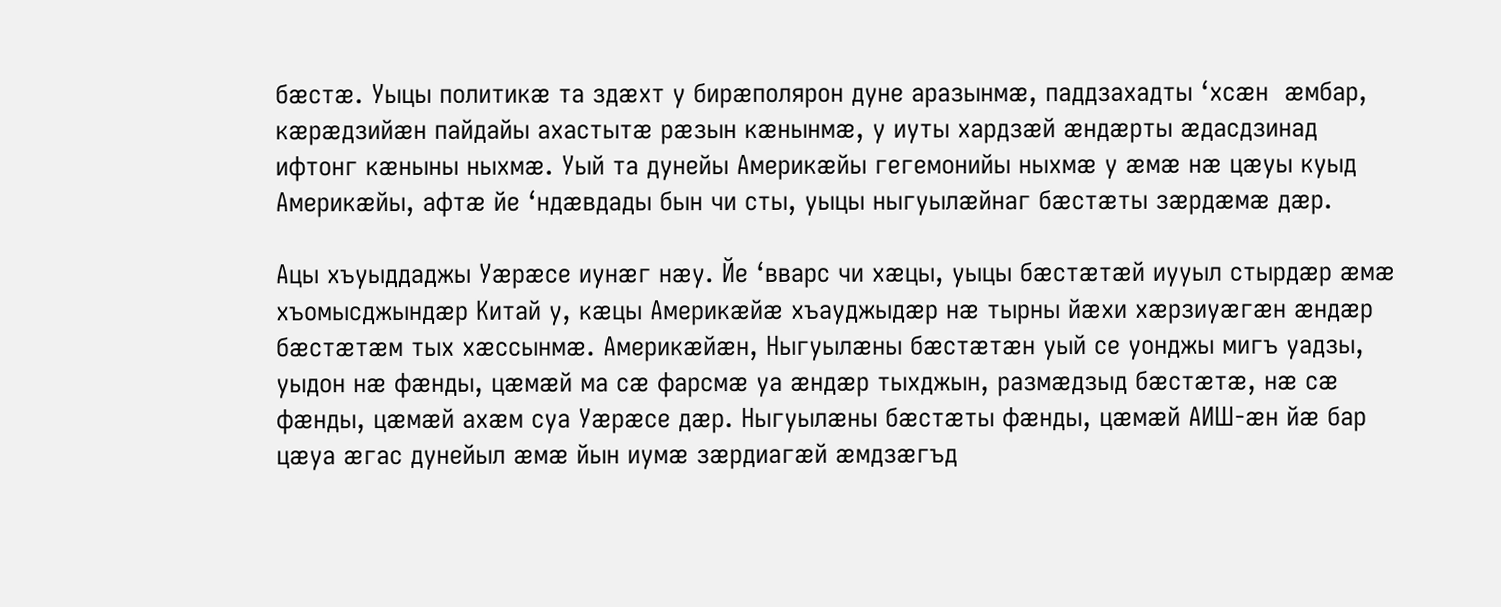бæстæ. Уыцы политикæ та здæхт у бирæполярон дуне аразынмæ, паддзахадты ‘хсæн  æмбар, кæрæдзийæн пайдайы ахастытæ рæзын кæнынмæ, у иуты хардзæй æндæрты æдасдзинад ифтонг кæныны ныхмæ. Уый та дунейы Америкæйы гегемонийы ныхмæ у æмæ нæ цæуы куыд Америкæйы, афтæ йе ‘ндæвдады бын чи сты, уыцы ныгуылæйнаг бæстæты зæрдæмæ дæр.

Ацы хъуыддаджы Уæрæсе иунæг нæу. Йе ‘вварс чи хæцы, уыцы бæстæтæй иууыл стырдæр æмæ хъомысджындæр Китай у, кæцы Америкæйæ хъауджыдæр нæ тырны йæхи хæрзиуæгæн æндæр бæстæтæм тых хæссынмæ. Америкæйæн, Ныгуылæны бæстæтæн уый се уонджы мигъ уадзы, уыдон нæ фæнды, цæмæй ма сæ фарсмæ уа æндæр тыхджын, размæдзыд бæстæтæ, нæ сæ фæнды, цæмæй ахæм суа Уæрæсе дæр. Ныгуылæны бæстæты фæнды, цæмæй АИШ-æн йæ бар цæуа æгас дунейыл æмæ йын иумæ зæрдиагæй æмдзæгъд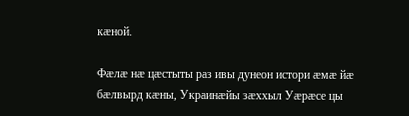кæной.

Фæлæ нæ цæстыты раз ивы дунеон истори æмæ йæ бæлвырд кæны, Украинæйы зæххыл Уæрæсе цы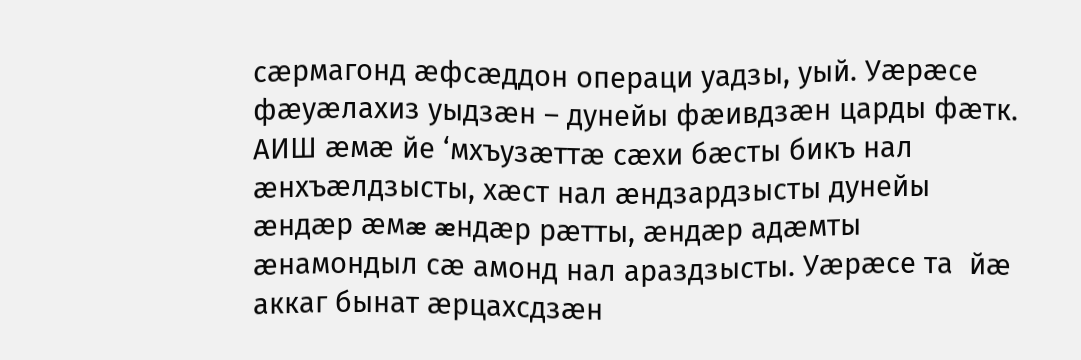сæрмагонд æфсæддон операци уадзы, уый. Уæрæсе фæуæлахиз уыдзæн – дунейы фæивдзæн царды фæтк. АИШ æмæ йе ‘мхъузæттæ сæхи бæсты бикъ нал æнхъæлдзысты, хæст нал æндзардзысты дунейы æндæр æмæ æндæр рæтты, æндæр адæмты æнамондыл сæ амонд нал араздзысты. Уæрæсе та  йæ аккаг бынат æрцахсдзæн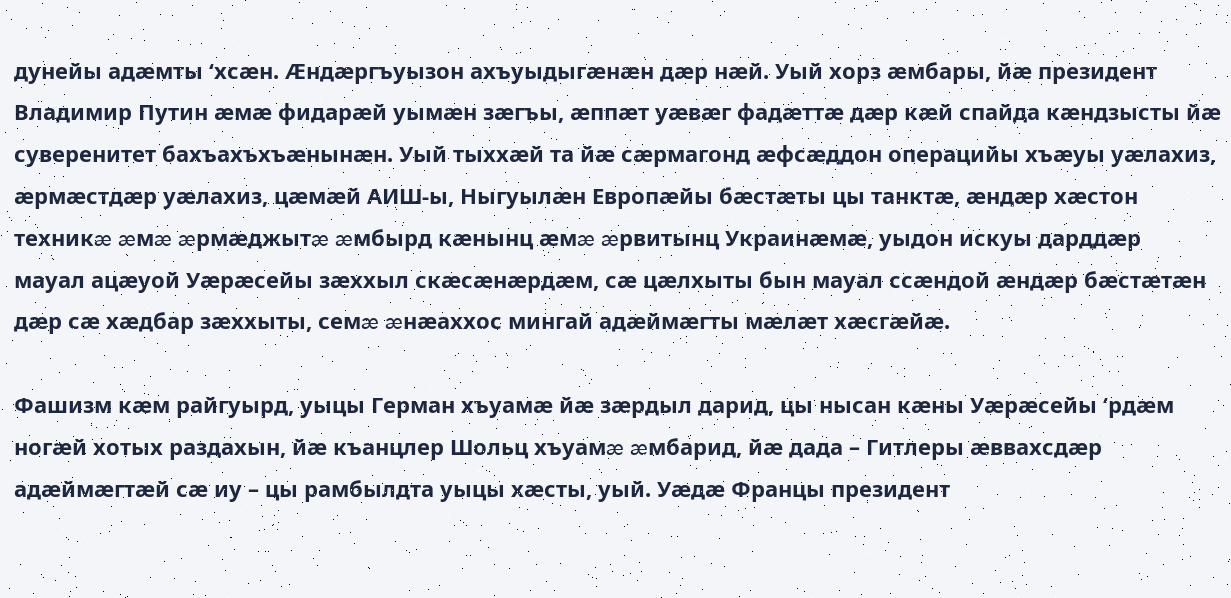дунейы адæмты ‘хсæн. Æндæргъуызон ахъуыдыгæнæн дæр нæй. Уый хорз æмбары, йæ президент Владимир Путин æмæ фидарæй уымæн зæгъы, æппæт уæвæг фадæттæ дæр кæй спайда кæндзысты йæ суверенитет бахъахъхъæнынæн. Уый тыххæй та йæ сæрмагонд æфсæддон операцийы хъæуы уæлахиз,  æрмæстдæр уæлахиз, цæмæй АИШ-ы, Ныгуылæн Европæйы бæстæты цы танктæ, æндæр хæстон техникæ æмæ æрмæджытæ æмбырд кæнынц æмæ æрвитынц Украинæмæ, уыдон искуы дарддæр мауал ацæуой Уæрæсейы зæххыл скæсæнæрдæм, сæ цæлхыты бын мауал ссæндой æндæр бæстæтæн дæр сæ хæдбар зæххыты, семæ æнæаххос мингай адæймæгты мæлæт хæсгæйæ.

Фашизм кæм райгуырд, уыцы Герман хъуамæ йæ зæрдыл дарид, цы нысан кæны Уæрæсейы ‘рдæм ногæй хотых раздахын, йæ къанцлер Шольц хъуамæ æмбарид, йæ дада – Гитлеры æввахсдæр адæймæгтæй сæ иу – цы рамбылдта уыцы хæсты, уый. Уæдæ Францы президент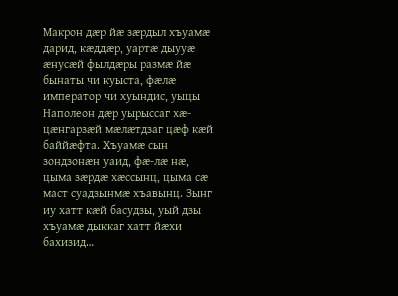Макрон дæр йæ зæрдыл хъуамæ дарид, кæддæр, уартæ дыууæ æнусæй фылдæры размæ йæ бынаты чи куыста, фæлæ император чи хуындис, уыцы Наполеон дæр уырыссаг хæ-цæнгарзæй мæлæтдзаг цæф кæй баййæфта. Хъуамæ сын зондзонæн уаид, фæ-лæ нæ, цыма зæрдæ хæссынц, цыма сæ маст суадзынмæ хъавынц. Зынг иу хатт кæй басудзы, уый дзы хъуамæ дыккаг хатт йæхи бахизид…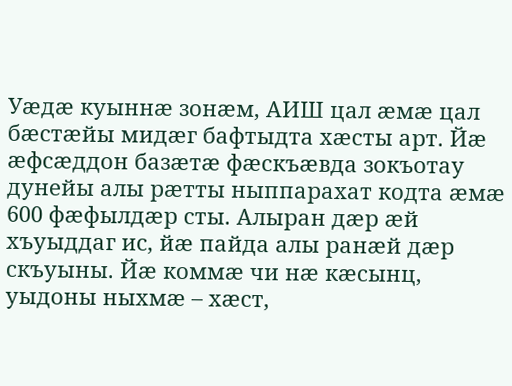Уæдæ куыннæ зонæм, АИШ цал æмæ цал бæстæйы мидæг бафтыдта хæсты арт. Йæ æфсæддон базæтæ фæскъæвда зокъотау дунейы алы рæтты ныппарахат кодта æмæ 600 фæфылдæр сты. Алыран дæр æй хъуыддаг ис, йæ пайда алы ранæй дæр скъуыны. Йæ коммæ чи нæ кæсынц, уыдоны ныхмæ – хæст,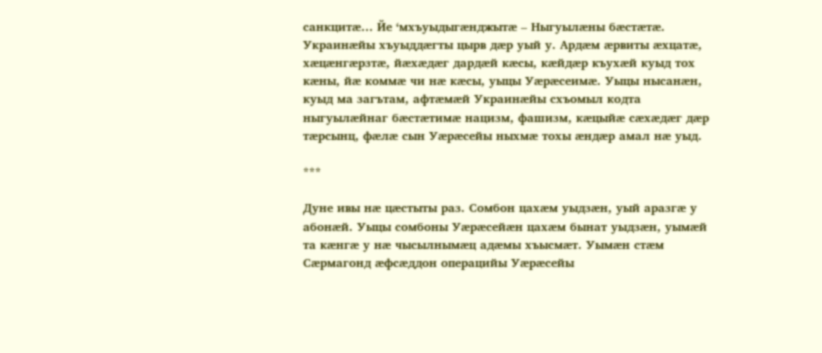санкцитæ… Йе ‘мхъуыдыгæнджытæ – Ныгуылæны бæстæтæ. Украинæйы хъуыддæгты цырв дæр уый у. Ардæм æрвиты æхцатæ, хæцæнгæрзтæ, йæхæдæг дардæй кæсы, кæйдæр къухæй куыд тох кæны, йæ коммæ чи нæ кæсы, уыцы Уæрæсеимæ. Уыцы нысанæн, куыд ма загътам, афтæмæй Украинæйы схъомыл кодта ныгуылæйнаг бæстæтимæ нацизм, фашизм, кæцыйæ сæхæдæг дæр тæрсынц, фæлæ сын Уæрæсейы ныхмæ тохы æндæр амал нæ уыд.

***

Дуне ивы нæ цæстыты раз. Сомбон цахæм уыдзæн, уый аразгæ у абонæй. Уыцы сомбоны Уæрæсейæн цахæм бынат уыдзæн, уымæй та кæнгæ у нæ чысылнымæц адæмы хъысмæт. Уымæн стæм Сæрмагонд æфсæддон операцийы Уæрæсейы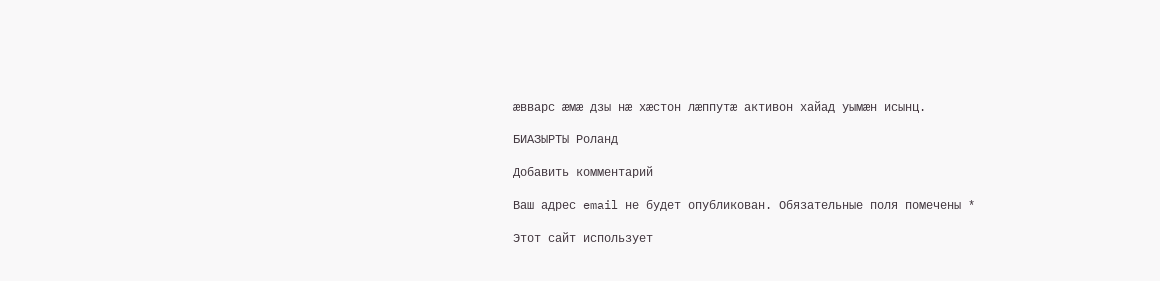æвварс æмæ дзы нæ хæстон лæппутæ активон хайад уымæн исынц.

БИАЗЫРТЫ Роланд

Добавить комментарий

Ваш адрес email не будет опубликован. Обязательные поля помечены *

Этот сайт использует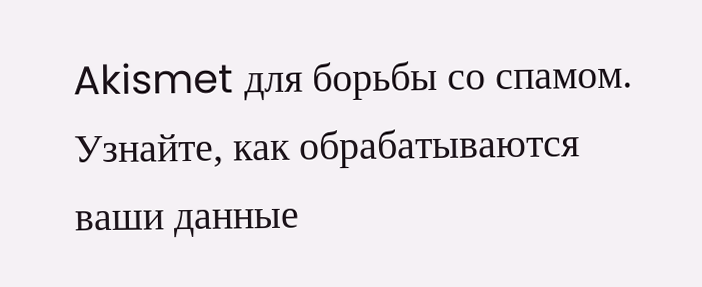Akismet для борьбы со спамом. Узнайте, как обрабатываются ваши данные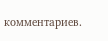комментариев.